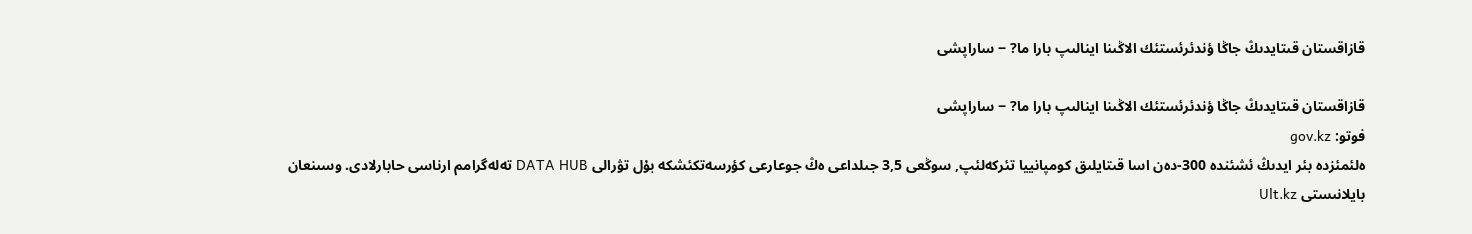قازاقستان قىتايدىڭ جاڭا ؤندئرئستئك الاڭىنا اينالىپ بارا ما? ‒ ساراپشى

قازاقستان قىتايدىڭ جاڭا ؤندئرئستئك الاڭىنا اينالىپ بارا ما? ‒ ساراپشى
فوتو: gov.kz
ەلئمئزدە بئر ايدىڭ ئشئندە 300-دەن اسا قىتايلىق كومپانييا تئركەلئپ, سوڭعى 3,5 جىلداعى ەڭ جوعارعى كؤرسەتكئشكە بۇل تۋرالى DATA HUB تەلەگرامم ارناسى حابارلادى. وسىنعان بايلانىستى Ult.kz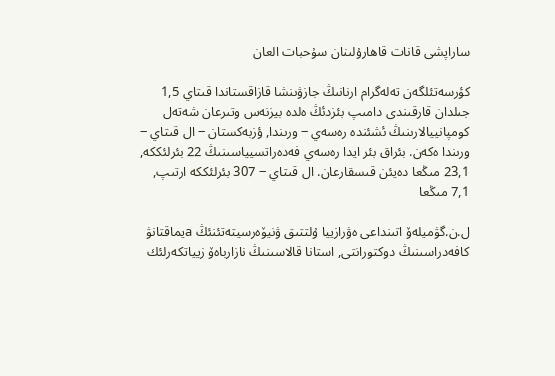ساراپشى قانات قاھارۇلىنان سۇحبات العان

كؤرسەتئلگەن تەلەگرام ارنانىڭ جازۋىنشا قازاقستاندا قىتاي 1,5 جىلدان قارقىندى دامىپ بئزدئڭ ەلدە بيزنەس وتىرعان شەتەل كومپانييالارىنىڭ ئشئندە رەسەي ‒ ورىندا, ؤزبەكستان ‒ ال قىتاي ‒ ورىندا ەكەن. بئراق بئر ايدا رەسەي فەدەراتسيياسىنىڭ 22 بئرلئككە, 23,1 مىڭعا دەيئن قىسقارعان. ال قىتاي ‒ 307 بئرلئككە ارتىپ, 7,1 مىڭعا

ل.ن.گۋميلەۆ اتىنداعى ەۋرازييا ۇلتتىق ۋنيۆەرسيتەتئنئڭ aيماقتانۋ كافەدراسىنىڭ دوكتورانتى, استانا قالاسىنىڭ نازارباەۆ زيياتكەرلئك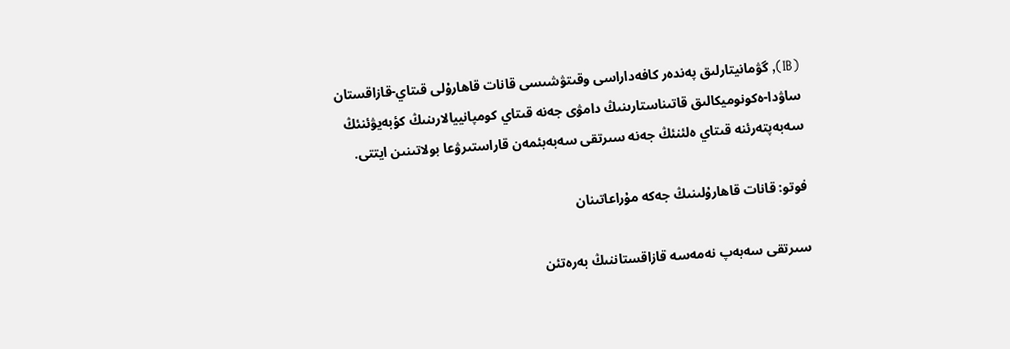(IB), گۋمانيتارلىق پەندەر كافەداراسى وقىتۋشىسى قانات قاھارۇلى قىتاي-قازاقستان ساۋدا-ەكونوميكالىق قاتىناستارىنىڭ دامۋى جەنە قىتاي كومپانييالارىنىڭ كؤبەيۋئنئڭ سەبەپتەرئنە قىتاي ەلئنئڭ جەنە سىرتقى سەبەبئمەن قاراستىرۋعا بولاتىنىن ايتتى.

فوتو: قانات قاھارۇلىنىڭ جەكە مۇراعاتىنان

سىرتقى سەبەپ نەمەسە قازاقستاننىڭ بەرەتئن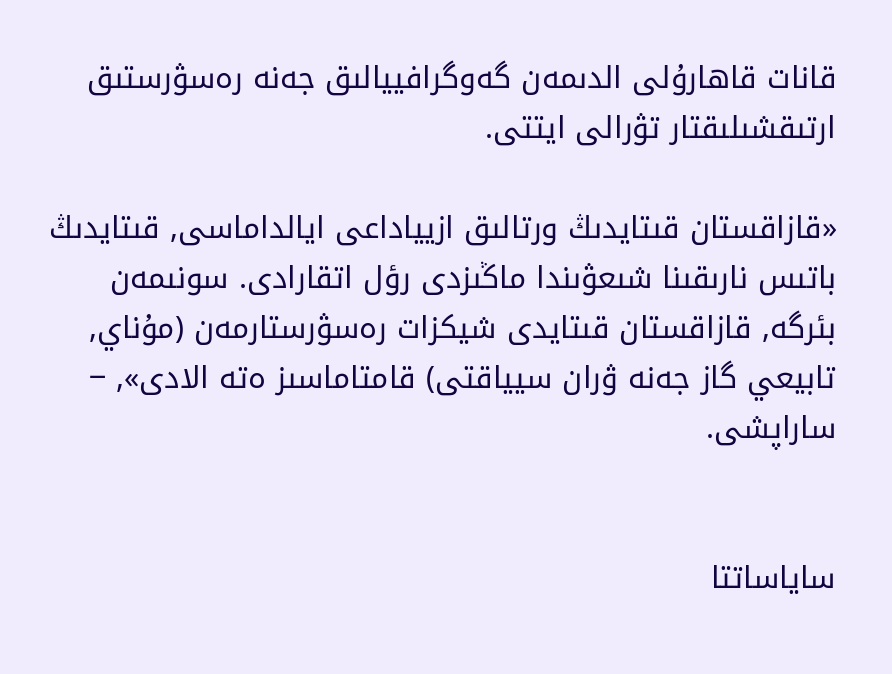قانات قاھارۇلى الدىمەن گەوگرافييالىق جەنە رەسۋرستىق ارتىقشىلىقتار تۋرالى ايتتى.

«قازاقستان قىتايدىڭ ورتالىق ازيياداعى ايالداماسى, قىتايدىڭ باتىس نارىقىنا شىعۋىندا ماڭىزدى رؤل اتقارادى. سونىمەن بئرگە, قازاقستان قىتايدى شيكزات رەسۋرستارمەن (مۇناي, تابيعي گاز جەنە ۋران سيياقتى) قامتاماسىز ەتە الادى», ‒ ساراپشى.


ساياساتتا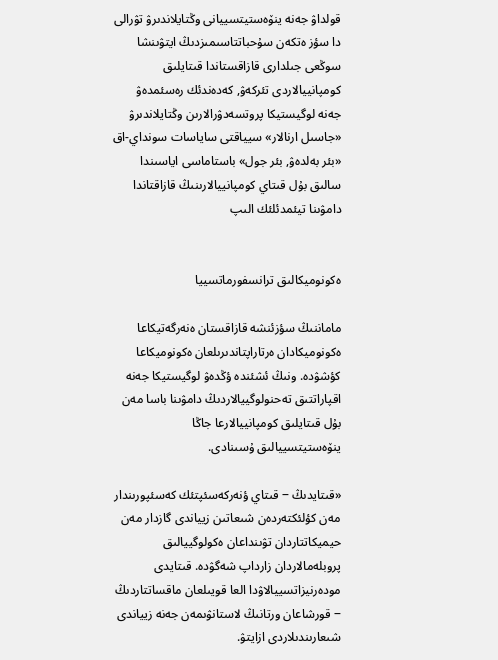قولداۋ جەنە ينۆەستيتسييانى وڭتايلاندىرۋ تۋرالى دا سؤز ەتكەن سۇحباتتاسىمىزدىڭ ايتۋىنشا سوڭعى جىلدارى قازاقستاندا قىتايلىق كومپانييالاردى تئركەۋ, كەدەندئك رەسئمدەۋ جەنە لوگيستيكا پروتسەدۋرالارىن وڭتايلاندىرۋ «جاسىل ارنالار» سيياقتى ساياسات سونداي-اق «بئر بەلدەۋ, بئر جول» باستاماسى اياسىندا سالىق بۇل قىتاي كومپانييالارىنىڭ قازاقتاندا دامۋىنا تيئمدئلئك الىپ


ەكونوميكالىق ترانسفورماتسييا

ماماننىڭ سؤزئنشە قازاقستان ەنەرگەتيكاعا ەكونوميكادان ەرتاراپتاندىرىلعان ەكونوميكاعا كؤشۋدە. ونىڭ ئشئندە ؤڭدەۋ لوگيستيكا جەنە اقپاراتتىق تەحنولوگييالاردىڭ دامۋىنا باسا مەن بۇل قىتايلىق كومپانييالارعا جاڭا ينۆەستيتسييالىق ۇسىنادى.

«قىتايدىڭ ‒ قىتاي ؤنەركەسئپتئك كەسئپورىندار مەن كؤلئكتەردەن شىعاتىن زيياندى گازدار مەن حيميكاتتاردان تۋىنداعان ەكولوگييالىق پروبلەمالاردان زارداپ شەگۋدە. قىتايدى مودەرنيزاتسييالاۋدا العا قويىلعان ماقساتتاردىڭ ‒ قورشاعان ورتانىڭ لاستانۋىمەن جەنە زيياندى شىعارىندىلاردى ازايتۋ.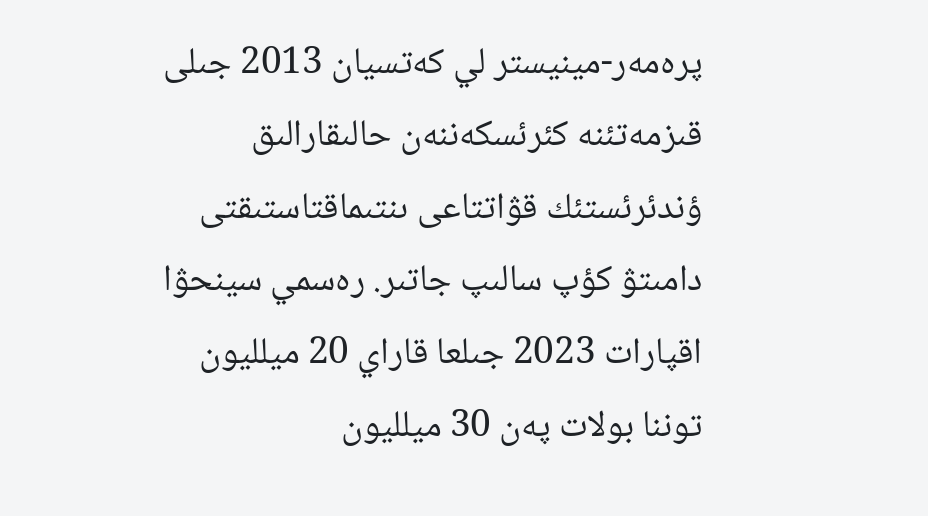پرەمەر-مينيستر لي كەتسيان 2013 جىلى قىزمەتئنە كئرئسكەننەن حالىقارالىق ؤندئرئستئك قۋاتتاعى ىنتىماقتاستىقتى دامىتۋ كؤپ سالىپ جاتىر. رەسمي سينحۋا اقپارات 2023 جىلعا قاراي 20 ميلليون توننا بولات پەن 30 ميلليون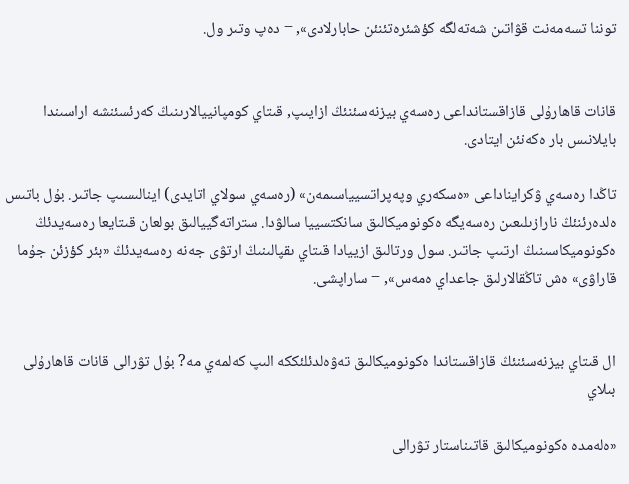توننا تسەمەنت قۋاتىن شەتەلگە كؤشئرەتئنئن حابارلادى», ‒ دەپ وتىر ول.


قانات قاھارۇلى قازاقستانداعى رەسەي بيزنەسئنئڭ ازايىپ, قىتاي كومپانييالارىنىڭ كەرئسئنشە اراسىندا بايلانىس بار ەكەنئن ايتادى.

تاڭدا رەسەي ۋكرايناداعى «ەسكەري وپەپراتسيياسىمەن» (رەسەي سولاي اتايدى) اينالىسىپ جاتىر. بۇل باتىس ەلدەرئنئڭ نارازىلىعىن رەسەيگە ەكونوميكالىق سانكتسييا سالۋدا. ستراتەگييالىق بولعان قىتايعا رەسەيدئڭ ەكونوميكاسىنىڭ ارتىپ جاتىر. سول ورتالىق ازييادا قىتاي ىقپالىنىڭ ارتۋى جەنە رەسەيدئڭ «بئر كؤزئن جۇما قاراۋى» ەش تاڭقالارلىق جاعداي ەمەس», ‒ ساراپشى.


ال قىتاي بيزنەسئنئڭ قازاقستاندا ەكونوميكالىق تەۋەلدئلئككە الىپ كەلمەي مە? بۇل تۋرالى قانات قاھارۇلى بىلاي

«ەلەمدە ەكونوميكالىق قاتىناستار تۋرالى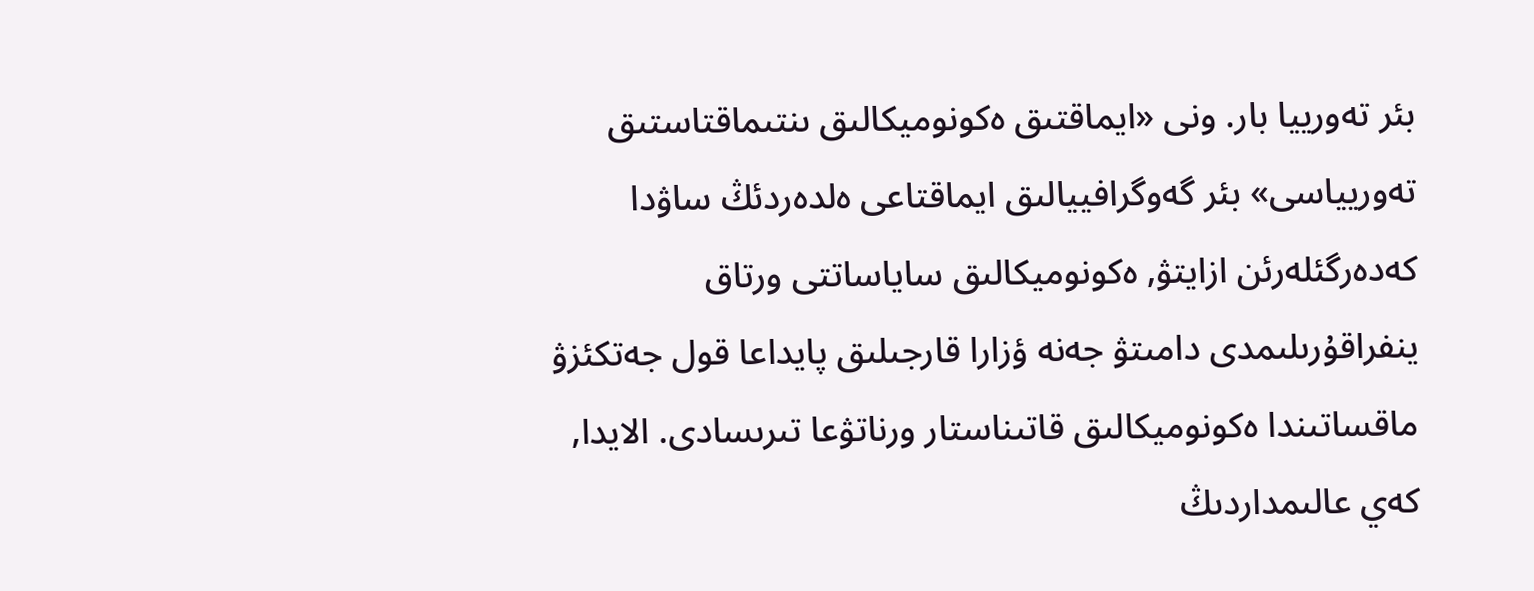بئر تەورييا بار. ونى «ايماقتىق ەكونوميكالىق ىنتىماقتاستىق تەوريياسى» بئر گەوگرافييالىق ايماقتاعى ەلدەردئڭ ساۋدا كەدەرگئلەرئن ازايتۋ, ەكونوميكالىق ساياساتتى ورتاق ينفراقۇرىلىمدى دامىتۋ جەنە ؤزارا قارجىلىق پايداعا قول جەتكئزۋ ماقساتىندا ەكونوميكالىق قاتىناستار ورناتۋعا تىرىسادى. الايدا, كەي عالىمداردىڭ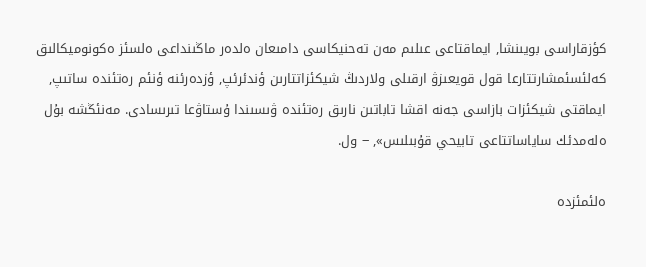كؤزقاراسى بويىنشا, ايماقتاعى عىلىم مەن تەحنيكاسى دامىعان ەلدەر ماڭىنداعى ەلسئز ەكونوميكالىق كەلئسئمشارتتارعا قول قويعىزۋ ارقىلى ولاردىڭ شيكئزاتتارىن ؤندئرئپ, ؤزدەرئنە ؤنئم رەتئندە ساتىپ, ايماقتى شيكئزات بازاسى جەنە اقشا تاباتىن نارىق رەتئندە ۋىسىندا ۇستاۋعا تىرىسادى. مەنئڭشە بۇل ەلەمدئك ساياساتتاعى تابيحي قۇبىلىس», ‒ ول.

ەلئمئزدە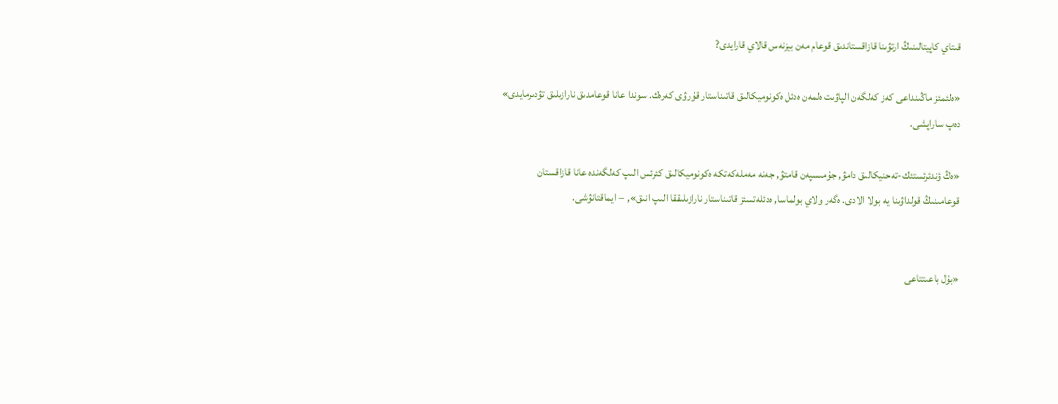قىتاي كاپيتالىنىڭ ارتۋىنا قازاقستاندىق قوعام مەن بيزنەس قالاي قارايدى?

«ەلئمئز ماڭىنداعى كەز كەلگەن الپاۋىت ەلمەن ەدئل ەكونوميكالىق قاتىناستار قۇرۋى كەرەك. سوندا عانا قوعامدىق نارازىلىق تۋدىرمايدى» دەپ ساراپشى.

«ەڭ ؤندئرئستئك-تەحنيكالىق دامۋ, جۇمىسپەن قامتۋ, جەنە مەملەكەتكە ەكونوميكالىق كئرئس الىپ كەلگەندە عانا قازاقستان قوعامىنىڭ قولداۋىنا يە بولا الادى. ەگەر ولاي بولماسا, ەدئلەتسئز قاتىناستار نارازىلىققا الىپ انىق», ‒ ايماقتانۋشى.


«بۇل باعىتتاعى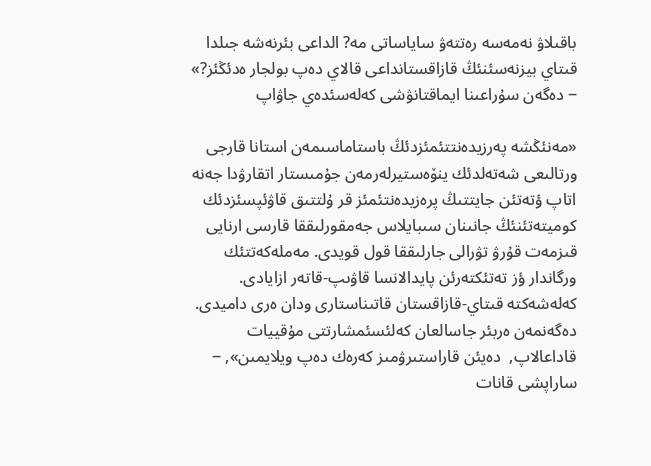باقىلاۋ نەمەسە رەتتەۋ ساياساتى مە? الداعى بئرنەشە جىلدا قىتاي بيزنەسئنئڭ قازاقستانداعى قالاي دەپ بولجار ەدئڭئز?» ‒ دەگەن سۇراعىنا ايماقتانۋشى كەلەسئدەي جاۋاپ

«مەنئڭشە پەرزيدەنتتئمئزدئڭ باستاماسىمەن استانا قارجى ورتالىعى شەتەلدئك ينۆەستيرلەرمەن جۇمىستار اتقارۋدا جەنە اتاپ ؤتەتئن جايتتىڭ پرەزيدەنتئمئز قر ۇلتتىق قاۋئپسئزدئك كوميتەتئنئڭ جانىنان سىبايلاس جەمقورلىققا قارسى ارنايى قىزمەت قۇرۋ تۋرالى جارلىققا قول قويدى. مەملەكەتتئك ورگاندار ؤز تەتئكتەرئن پايدالانسا قاۋىپ-قاتەر ازايادى. كەلەشەكتە قىتاي-قازاقستان قاتىناستارى ودان ەرى داميدى. دەگەنمەن ەربئر جاسالعان كەلئسئمشارتتى مۇقييات قاداعالاپ,  دەيئن قاراستىرۋمىز كەرەك دەپ ويلايمىن», ‒ ساراپشى قانات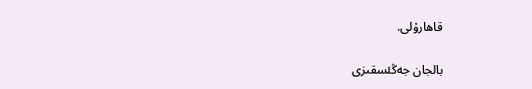قاھارۇلى.

بالجان جەڭئسقىزى